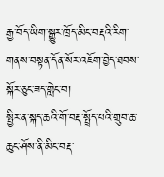རྒྱ་བོད་ཡིག་སྒྱུར་ཁྲོད་མིང་བརྡའི་རིག་གནས་བསྟན་དོན་སོར་འཇོག་བྱེད་ཐབས་སྐོར་ཅུང་ཟད་གླེང་བ།
སྤྱིར་ན་སྐད་ཆའི་གོ་བརྡ་སྤྲོད་པའི་གྲུབ་ཆ་ཆུང་ཤོས་ནི་མིང་བརྡ་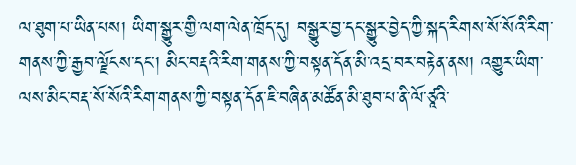ལ་ཐུག་པ་ཡིན་པས། ཡིག་སྒྱུར་གྱི་ལག་ལེན་ཁྲོད་དུ། བསྒྱུར་བྱ་དང་སྒྱུར་བྱེད་ཀྱི་སྐད་རིགས་སོ་སོའི་རིག་གནས་ཀྱི་རྒྱབ་ལྗོངས་དང་། མིང་བརྡའི་རིག་གནས་ཀྱི་བསྟན་དོན་མི་འདྲ་བར་བརྟེན་ནས། འགྱུར་ཡིག་ལས་མིང་བརྡ་སོ་སོའི་རིག་གནས་ཀྱི་བསྟན་དོན་ཇི་བཞིན་མཚོན་མི་ཐུབ་པ་ནི་ལོ་ཙཱའི་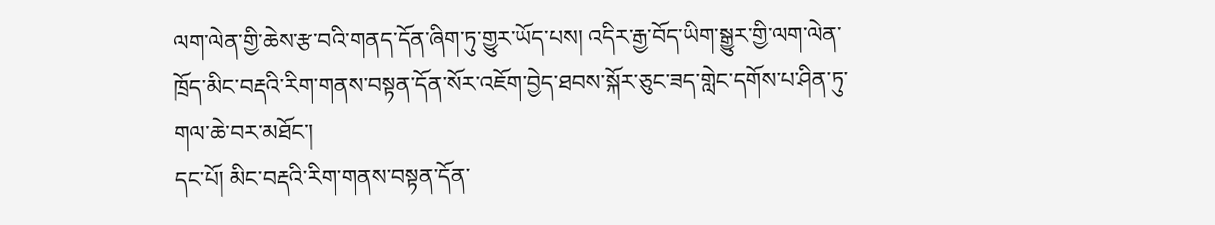ལག་ལེན་གྱི་ཆེས་རྩ་བའི་གནད་དོན་ཞིག་ཏུ་གྱུར་ཡོད་པས། འདིར་རྒྱ་བོད་ཡིག་སྒྱུར་གྱི་ལག་ལེན་ཁྲོད་མིང་བརྡའི་རིག་གནས་བསྟན་དོན་སོར་འཇོག་བྱེད་ཐབས་སྐོར་ཅུང་ཟད་གླེང་དགོས་པ་ཤིན་ཏུ་གལ་ཆེ་བར་མཐོང་།
དང་པོ། མིང་བརྡའི་རིག་གནས་བསྟན་དོན་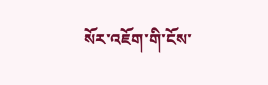སོར་འཇོག་གི་ངོས་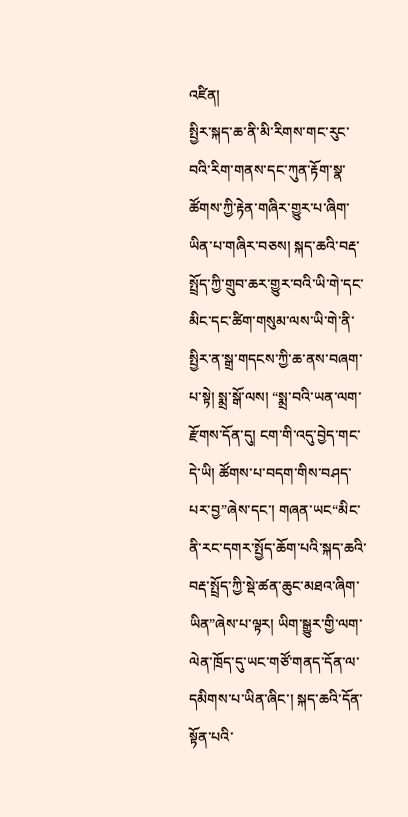འཛིན།
སྤྱིར་སྐད་ཆ་ནི་མི་རིགས་གང་རུང་བའི་རིག་གནས་དང་ཀུན་རྟོག་སྣ་ཚོགས་ཀྱི་རྟེན་གཞིར་གྱུར་པ་ཞིག་ཡིན་པ་གཞིར་བཅས། སྐད་ཆའི་བརྡ་སྤྲོད་ཀྱི་གྲུབ་ཆར་གྱུར་བའི་ཡི་གེ་དང་མིང་དང་ཚིག་གསུམ་ལས་ཡི་གེ་ནི་སྤྱིར་ན་སྒྲ་གདངས་ཀྱི་ཆ་ནས་བཞག་པ་སྟེ། སྨྲ་སྒོ་ལས། “སྨྲ་བའི་ཡན་ལག་རྫོགས་དོན་དུ། ངག་གི་འདུ་བྱེད་གང་དེ་ཡི། ཚོགས་པ་བདག་གིས་བཤད་པར་བྱ”ཞེས་དང་། གཞན་ཡང“མིང་ནི་རང་དགར་སྤྱོད་ཆོག་པའི་སྐད་ཆའི་བརྡ་སྤྲོད་ཀྱི་སྡེ་ཚན་ཆུང་མཐའ་ཞིག་ཡིན”ཞེས་པ་ལྟར། ཡིག་སྒྱུར་གྱི་ལག་ལེན་ཁྲོད་དུ་ཡང་གཙོ་གནད་དོན་ལ་དམིགས་པ་ཡིན་ཞིང་། སྐད་ཆའི་དོན་སྟོན་པའི་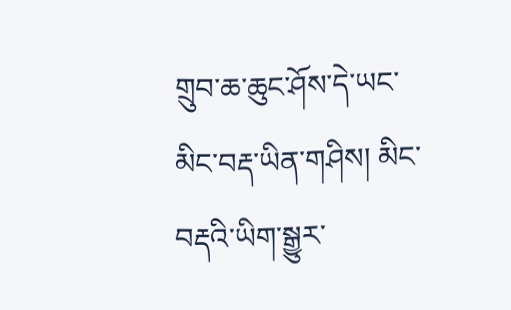གྲུབ་ཆ་ཆུང་ཤོས་དེ་ཡང་མིང་བརྡ་ཡིན་གཤིས། མིང་བརྡའི་ཡིག་སྒྱུར་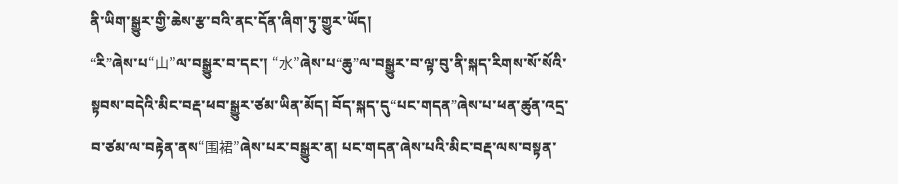ནི་ཡིག་སྒྱུར་གྱི་ཆེས་རྩ་བའི་ནང་དོན་ཞིག་ཏུ་གྱུར་ཡོད།
“རི”ཞེས་པ“山”ལ་བསྒྱུར་བ་དང་། “水”ཞེས་པ“ཆུ”ལ་བསྒྱུར་བ་ལྟ་བུ་ནི་སྐད་རིགས་སོ་སོའི་སྟབས་བདེའི་མིང་བརྡ་ཕབ་སྒྱུར་ཙམ་ཡིན་མོད། བོད་སྐད་དུ“པང་གདན”ཞེས་པ་ཕན་ཚུན་འདྲ་བ་ཙམ་ལ་བརྟེན་ནས“围裙”ཞེས་པར་བསྒྱུར་ན། པང་གདན་ཞེས་པའི་མིང་བརྡ་ལས་བསྟན་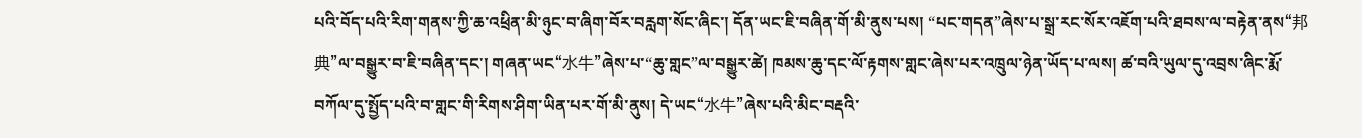པའི་བོད་པའི་རིག་གནས་ཀྱི་ཆ་འཕྲིན་མི་ཉུང་བ་ཞིག་བོར་བརླག་སོང་ཞིང་། དོན་ཡང་ཇི་བཞིན་གོ་མི་ནུས་པས། “པང་གདན”ཞེས་པ་སྒྲ་རང་སོར་འཇོག་པའི་ཐབས་ལ་བརྟེན་ནས“邦典”ལ་བསྒྱུར་བ་ཇི་བཞིན་དང་། གཞན་ཡང“水牛”ཞེས་པ་“ཆུ་གླང”ལ་བསྒྱུར་ཚེ། ཁམས་ཆུ་དང་ལོ་རྟགས་གླང་ཞེས་པར་འཁྲུལ་ཉེན་ཡོད་པ་ལས། ཚ་བའི་ཡུལ་དུ་འབྲས་ཞིང་རྨོ་བཀོལ་དུ་སྤྱོད་པའི་བ་གླང་གི་རིགས་ཤིག་ཡིན་པར་གོ་མི་ནུས། དེ་ཡང“水牛”ཞེས་པའི་མིང་བརྡའི་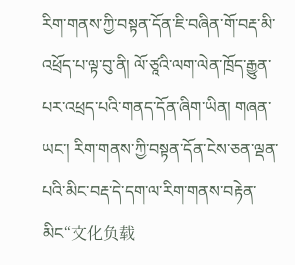རིག་གནས་ཀྱི་བསྟན་དོན་ཇི་བཞིན་གོ་བརྡ་མི་འཕྲོད་པ་ལྟ་བུ་ནི། ལོ་ཙཱའི་ལག་ལེན་ཁྲོད་རྒྱུན་པར་འཕྲད་པའི་གནད་དོན་ཞིག་ཡིན། གཞན་ཡང་། རིག་གནས་ཀྱི་བསྟན་དོན་ངེས་ཅན་ལྡན་པའི་མིང་བརྡ་དེ་དག་ལ་རིག་གནས་བརྟེན་མིང“文化负载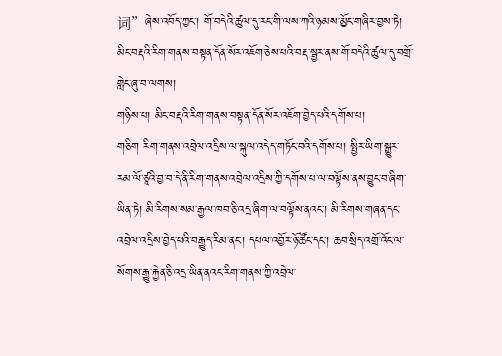词”ཞེས་འབོད་ཀྱང་། གོ་བདེའི་ཚུལ་དུ་རང་གི་ལས་ཀའི་ཉམས་མྱོང་གཞིར་བྱས་ཏེ། མིང་བརྡའི་རིག་གནས་བསྟན་དོན་སོར་འཇོག་ཅེས་པའི་བརྡ་སྦྱར་ནས་གོ་བདེའི་ཚུལ་དུ་བགྲོ་གླེང་ཞུ་བ་ལགས།
གཉིས་པ། མིང་བརྡའི་རིག་གནས་བསྟན་དོན་སོར་འཇོག་བྱེད་པའི་དགོས་པ།
གཅིག རིག་གནས་འབྲེལ་འདྲིས་ལ་སྐུལ་འདེད་གཏོང་བའི་དགོས་པ། སྤྱིར་ཡིག་སྒྱུར་རམ་ལོ་ཙཱའི་བྱ་བ་དེ་ནི་རིག་གནས་འབྲེལ་འདྲིས་ཀྱི་དགོས་པ་ལ་བལྟོས་ནས་བྱུང་བ་ཞིག་ཡིན་ཏེ། མི་རིགས་སམ་རྒྱལ་ཁབ་ཅི་འདྲ་ཞིག་ལ་བལྟོས་ནའང་། མི་རིགས་གཞན་དང་འབྲེལ་འདྲིས་བྱེད་པའི་བརྒྱུད་རིམ་ནང་། དཔལ་འབྱོར་ཉོ་ཚོང་དང་། ཆབ་སྲིད་འགྲོ་འོང་ལ་སོགས་རྒྱུ་རྐྱེན་ཅི་འདྲ་ཡིན་ནའང་རིག་གནས་ཀྱི་འབྲེལ་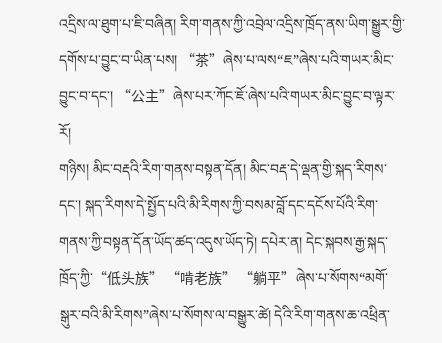འདྲིས་ལ་ཐུག་པ་ཇི་བཞིན། རིག་གནས་ཀྱི་འབྲེལ་འདྲིས་ཁྲོད་ནས་ཡིག་སྒྱུར་གྱི་དགོས་པ་བྱུང་བ་ཡིན་པས། “茶”ཞེས་པ་ལས“ཇ”ཞེས་པའི་གཡར་མིང་བྱུང་བ་དང་། “公主”ཞེས་པར་ཀོང་ཇོ་ཞེས་པའི་གཡར་མིང་བྱུང་བ་ལྟར་རོ།
གཉིས། མིང་བརྡའི་རིག་གནས་བསྟན་དོན། མིང་བརྡ་དེ་ལྡན་གྱི་སྐད་རིགས་དང་། སྐད་རིགས་དེ་སྤྱོད་པའི་མི་རིགས་ཀྱི་བསམ་བློ་དང་དངོས་པོའི་རིག་གནས་ཀྱི་བསྟན་དོན་ཡོད་ཚད་འདུས་ཡོད་ཏེ། དཔེར་ན། དེང་སྐབས་རྒྱ་སྐད་ཁྲོད་ཀྱི་“低头族” “啃老族” “躺平”ཞེས་པ་སོགས“མགོ་སྒུར་བའི་མི་རིགས”ཞེས་པ་སོགས་ལ་བསྒྱུར་ཚེ། དེའི་རིག་གནས་ཆ་འཕྲིན་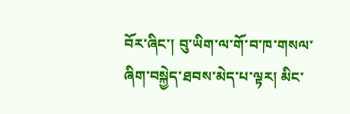བོར་ཞིང་། བུ་ཡིག་ལ་གོ་བ་ཁ་གསལ་ཞིག་བསྐྱེད་ཐབས་མེད་པ་ལྟར། མིང་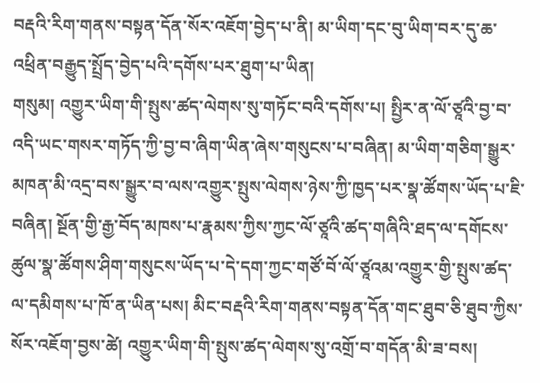བརྡའི་རིག་གནས་བསྟན་དོན་སོར་འཇོག་བྱེད་པ་ནི། མ་ཡིག་དང་བུ་ཡིག་བར་དུ་ཆ་འཕྲིན་བརྒྱུད་སྤྲོད་བྱེད་པའི་དགོས་པར་ཐུག་པ་ཡིན།
གསུམ། འགྱུར་ཡིག་གི་སྤུས་ཚད་ལེགས་སུ་གཏོང་བའི་དགོས་པ། སྤྱིར་ན་ལོ་ཙཱའི་བྱ་བ་འདི་ཡང་གསར་གཏོད་ཀྱི་བྱ་བ་ཞིག་ཡིན་ཞེས་གསུངས་པ་བཞིན། མ་ཡིག་གཅིག་སྒྱུར་མཁན་མི་འདྲ་བས་སྒྱུར་བ་ལས་འགྱུར་སྤུས་ལེགས་ཉེས་ཀྱི་ཁྱད་པར་སྣ་ཚོགས་ཡོད་པ་ཇི་བཞིན། སྔོན་གྱི་རྒྱ་བོད་མཁས་པ་རྣམས་ཀྱིས་ཀྱང་ལོ་ཙཱའི་ཚད་གཞིའི་ཐད་ལ་དགོངས་ཚུལ་སྣ་ཚོགས་ཤིག་གསུངས་ཡོད་པ་དེ་དག་ཀྱང་གཙོ་བོ་ལོ་ཙཱའམ་འགྱུར་གྱི་སྤུས་ཚད་ལ་དམིགས་པ་ཁོ་ན་ཡིན་པས། མིང་བརྡའི་རིག་གནས་བསྟན་དོན་གང་ཐུབ་ཅི་ཐུབ་ཀྱིས་སོར་འཇོག་བྱས་ཚེ། འགྱུར་ཡིག་གི་སྤུས་ཚད་ལེགས་སུ་འགྲོ་བ་གདོན་མི་ཟ་བས།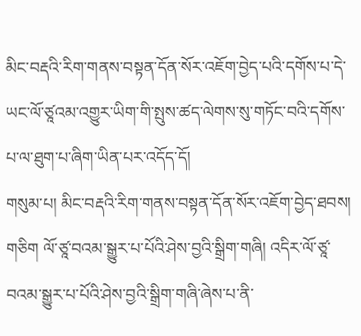མིང་བརྡའི་རིག་གནས་བསྟན་དོན་སོར་འཇོག་བྱེད་པའི་དགོས་པ་དེ་ཡང་ལོ་ཙཱའམ་འགྱུར་ཡིག་གི་སྤུས་ཚད་ལེགས་སུ་གཏོང་བའི་དགོས་པ་ལ་ཐུག་པ་ཞིག་ཡིན་པར་འདོད་དོ།
གསུམ་པ། མིང་བརྡའི་རིག་གནས་བསྟན་དོན་སོར་འཇོག་བྱེད་ཐབས།
གཅིག ལོ་ཙཱ་བའམ་སྒྱུར་པ་པོའི་ཤེས་བྱའི་སྒྲིག་གཞི། འདིར་ལོ་ཙཱ་བའམ་སྒྱུར་པ་པོའི་ཤེས་བྱའི་སྒྲིག་གཞི་ཞེས་པ་ནི་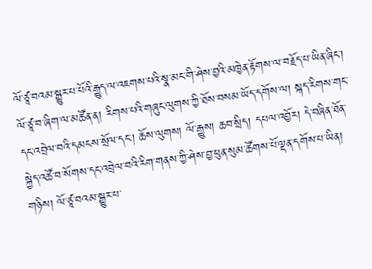ལོ་ཙཱ་བའམ་སྒྱུར་པ་པོའི་རྒྱུད་ལ་འཇགས་པའི་སྣ་མང་གི་ཤེས་བྱའི་མཁྱེན་རྟོགས་ལ་བརྗོད་པ་ཡིན་ཞིང་། ལོ་ཙཱ་བ་ཞིག་ལ་མཚོན་ན། རིགས་པའི་གཞུང་ལུགས་ཀྱི་ཐོས་བསམ་ཡོད་དགོས་ལ། སྐད་རིགས་གང་དང་འབྲེལ་བའི་དམངས་སྲོལ་དང་། ཆོས་ལུགས། ལོ་རྒྱུས། ཆབ་སྲིད། དཔལ་འབྱོར། དེ་བཞིན་ཐོན་སྐྱེད་འཚོ་བ་སོགས་དང་འབྲེལ་བའི་རིག་གནས་ཀྱི་ཤེས་བྱ་ཕུན་སུམ་ཚོགས་པོ་ལྡན་དགོས་པ་ཡིན།
གཉིས། ལོ་ཙཱ་བའམ་སྒྱུར་པ་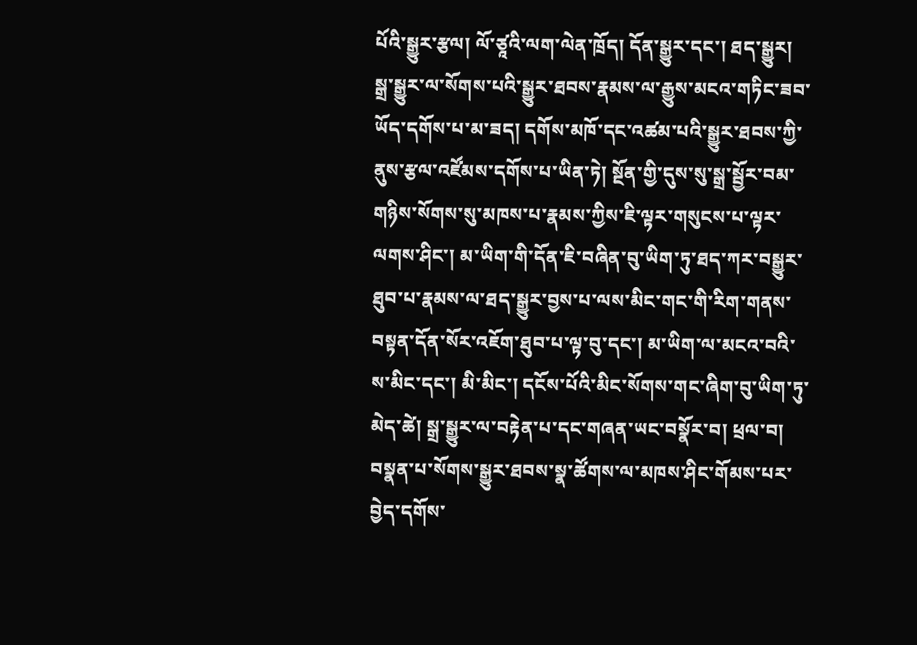པོའི་སྒྱུར་རྩལ། ལོ་ཙཱའི་ལག་ལེན་ཁྲོད། དོན་སྒྱུར་དང་། ཐད་སྒྱུར། སྒྲ་སྒྱུར་ལ་སོགས་པའི་སྒྱུར་ཐབས་རྣམས་ལ་རྒྱུས་མངའ་གཏིང་ཟབ་ཡོད་དགོས་པ་མ་ཟད། དགོས་མཁོ་དང་འཚམ་པའི་སྒྱུར་ཐབས་ཀྱི་ནུས་རྩལ་འཛོམས་དགོས་པ་ཡིན་ཏེ། སྔོན་གྱི་དུས་སུ་སྒྲ་སྦྱོར་བམ་གཉིས་སོགས་སུ་མཁས་པ་རྣམས་ཀྱིས་ཇི་ལྟར་གསུངས་པ་ལྟར་ལགས་ཤིང་། མ་ཡིག་གི་དོན་ཇི་བཞིན་བུ་ཡིག་ཏུ་ཐད་ཀར་བསྒྱུར་ཐུབ་པ་རྣམས་ལ་ཐད་སྒྱུར་བྱས་པ་ལས་མིང་གང་གི་རིག་གནས་བསྟན་དོན་སོར་འཇོག་ཐུབ་པ་ལྟ་བུ་དང་། མ་ཡིག་ལ་མངའ་བའི་ས་མིང་དང་། མི་མིང་། དངོས་པོའི་མིང་སོགས་གང་ཞིག་བུ་ཡིག་ཏུ་མེད་ཚེ། སྒྲ་སྒྱུར་ལ་བརྟེན་པ་དང་གཞན་ཡང་བསྣོར་བ། ཕྲལ་བ། བསྣན་པ་སོགས་སྒྱུར་ཐབས་སྣ་ཚོགས་ལ་མཁས་ཤིང་གོམས་པར་བྱེད་དགོས་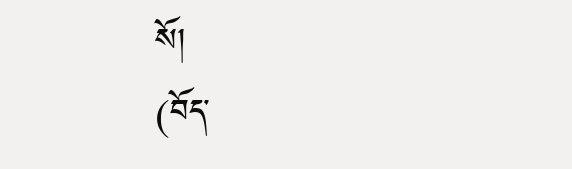སོ།
(བོད་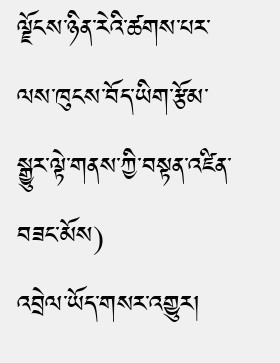ལྗོངས་ཉིན་རེའི་ཚགས་པར་ལས་ཁུངས་བོད་ཡིག་རྩོམ་སྒྱུར་ལྟེ་གནས་ཀྱི་བསྟན་འཛིན་བཟང་མོས)
འབྲེལ་ཡོད་གསར་འགྱུར།